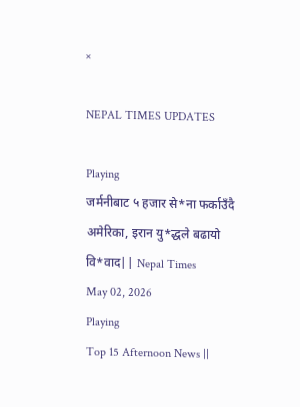×

NEPAL TIMES UPDATES

Playing
जर्मनीबाट ५ हजार से*ना फर्काउँदै अमेरिका, इरान यु*द्धले बढायो वि*वाद|| Nepal Times
May 02, 2026
Playing
Top 15 Afternoon News ||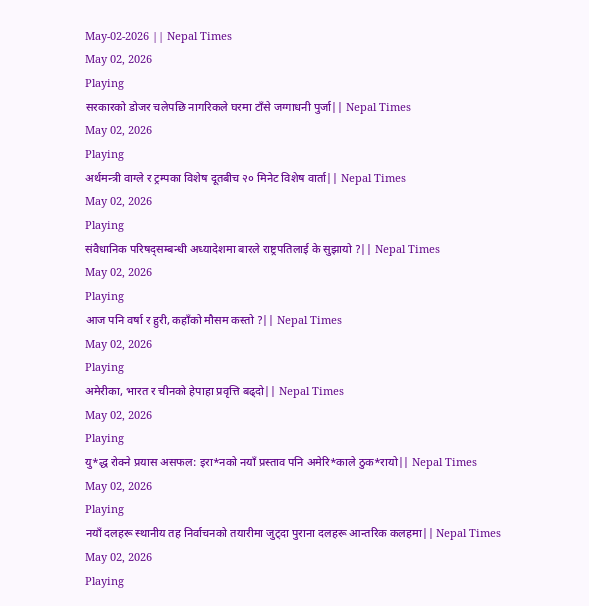May-02-2026 || Nepal Times
May 02, 2026
Playing
सरकारको डोजर चलेपछि नागरिकले घरमा टाँसे जग्गाधनी पुर्जा|| Nepal Times
May 02, 2026
Playing
अर्थमन्त्री वाग्ले र ट्रम्पका विशेष दूतबीच २० मिनेट विशेष वार्ता|| Nepal Times
May 02, 2026
Playing
संवैधानिक परिषद्सम्बन्धी अध्यादेशमा बारले राष्ट्रपतिलाई के सुझायो ?|| Nepal Times
May 02, 2026
Playing
आज पनि वर्षा र हुरी, कहाँको मौसम कस्तो ?|| Nepal Times
May 02, 2026
Playing
अमेरीका, भारत र चीनको हेपाहा प्रवृत्ति बढ्दो|| Nepal Times
May 02, 2026
Playing
यु*द्ध रोक्ने प्रयास असफल: इरा*नको नयाँ प्रस्ताव पनि अमेरि*काले ठुक*रायो|| Nepal Times
May 02, 2026
Playing
नयाँ दलहरू स्थानीय तह निर्वाचनको तयारीमा जुट्दा पुराना दलहरू आन्तरिक कलहमा|| Nepal Times
May 02, 2026
Playing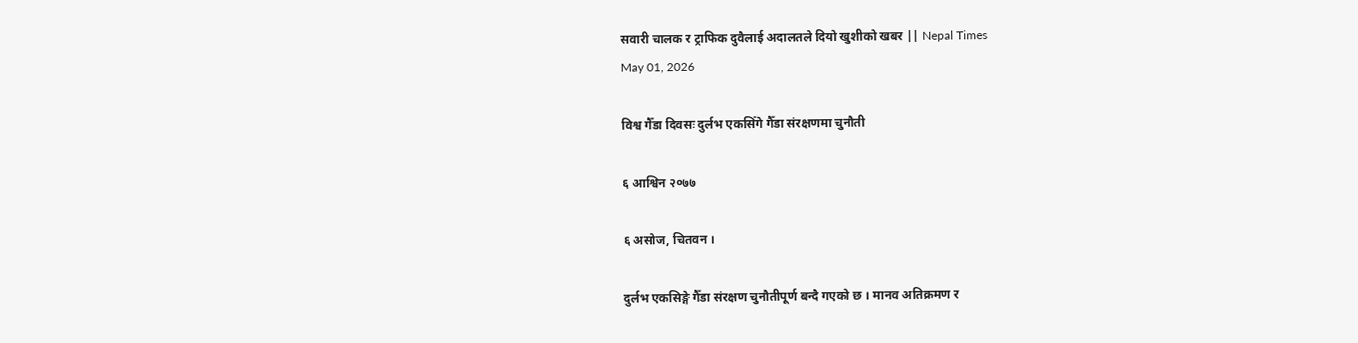सवारी चालक र ट्राफिक दुवैलाई अदालतले दियो खुशीको खबर || Nepal Times
May 01, 2026

विश्व गैँडा दिवसः दुर्लभ एकसिँगे गैँडा संरक्षणमा चुनौती

६ आश्विन २०७७

६ असोज, चितवन ।

दुर्लभ एकसिङ्गे गैँडा संरक्षण चुनौतीपूर्ण बन्दै गएको छ । मानव अतिक्रमण र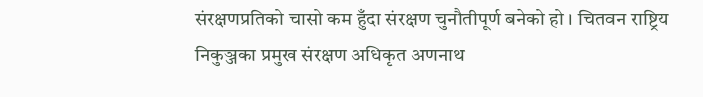संरक्षणप्रतिको चासो कम हुँदा संरक्षण चुनौतीपूर्ण बनेको हो । चितवन राष्ट्रिय निकुञ्जका प्रमुख संरक्षण अधिकृत अणनाथ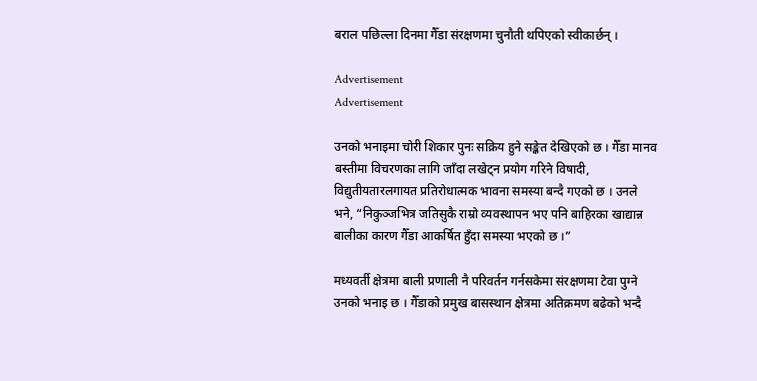बराल पछिल्ला दिनमा गैँडा संरक्षणमा चुनौती थपिएको स्वीकार्छन् ।

Advertisement
Advertisement

उनको भनाइमा चोरी शिकार पुनः सक्रिय हुने सङ्केत देखिएको छ । गैँडा मानव बस्तीमा विचरणका लागि जाँदा लखेट्न प्रयोग गरिने विषादी, विद्युतीयतारलगायत प्रतिरोधात्मक भावना समस्या बन्दै गएको छ । उनले भने, “निकुञ्जभित्र जतिसुकै राम्रो व्यवस्थापन भए पनि बाहिरका खाद्यान्न बालीका कारण गैँडा आकर्षित हुँदा समस्या भएको छ ।”

मध्यवर्ती क्षेत्रमा बाली प्रणाली नै परिवर्तन गर्नसकेमा संरक्षणमा टेवा पुग्ने उनको भनाइ छ । गैँडाको प्रमुख बासस्थान क्षेत्रमा अतिक्रमण बढेको भन्दै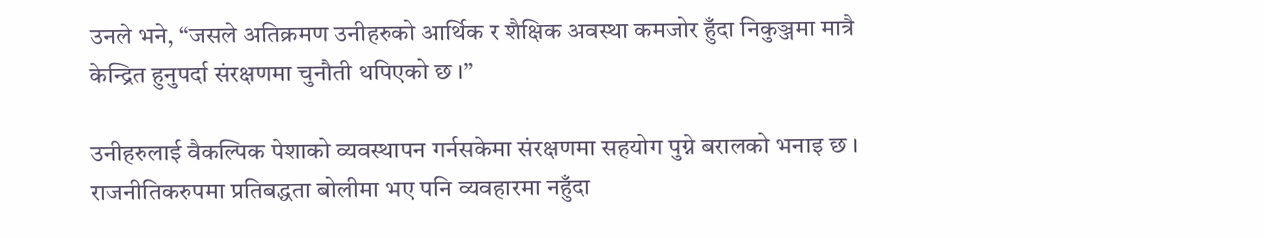उनले भने, “जसले अतिक्रमण उनीहरुको आर्थिक र शैक्षिक अवस्था कमजोर हुँदा निकुञ्जमा मात्रै केन्द्रित हुनुपर्दा संरक्षणमा चुनौती थपिएको छ ।”

उनीहरुलाई वैकल्पिक पेशाको व्यवस्थापन गर्नसकेमा संरक्षणमा सहयोग पुग्ने बरालको भनाइ छ । राजनीतिकरुपमा प्रतिबद्धता बोलीमा भए पनि व्यवहारमा नहुँदा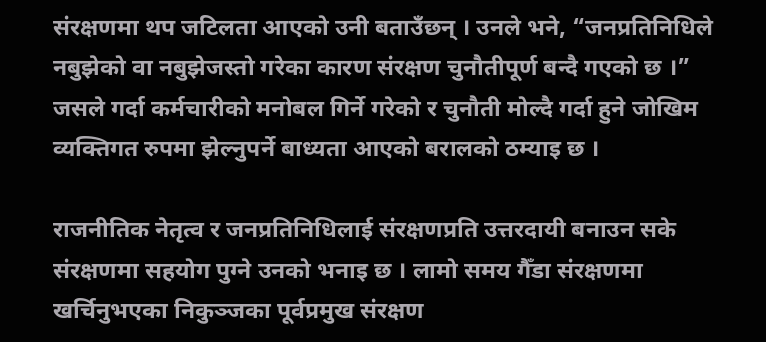संरक्षणमा थप जटिलता आएको उनी बताउँछन् । उनले भने, “जनप्रतिनिधिले नबुझेको वा नबुझेजस्तो गरेका कारण संरक्षण चुनौतीपूर्ण बन्दै गएको छ ।” जसले गर्दा कर्मचारीको मनोबल गिर्ने गरेको र चुनौती मोल्दै गर्दा हुने जोखिम व्यक्तिगत रुपमा झेल्नुपर्ने बाध्यता आएको बरालको ठम्याइ छ ।

राजनीतिक नेतृत्व र जनप्रतिनिधिलाई संरक्षणप्रति उत्तरदायी बनाउन सके संरक्षणमा सहयोग पुग्ने उनको भनाइ छ । लामो समय गैँडा संरक्षणमा खर्चिनुभएका निकुञ्जका पूर्वप्रमुख संरक्षण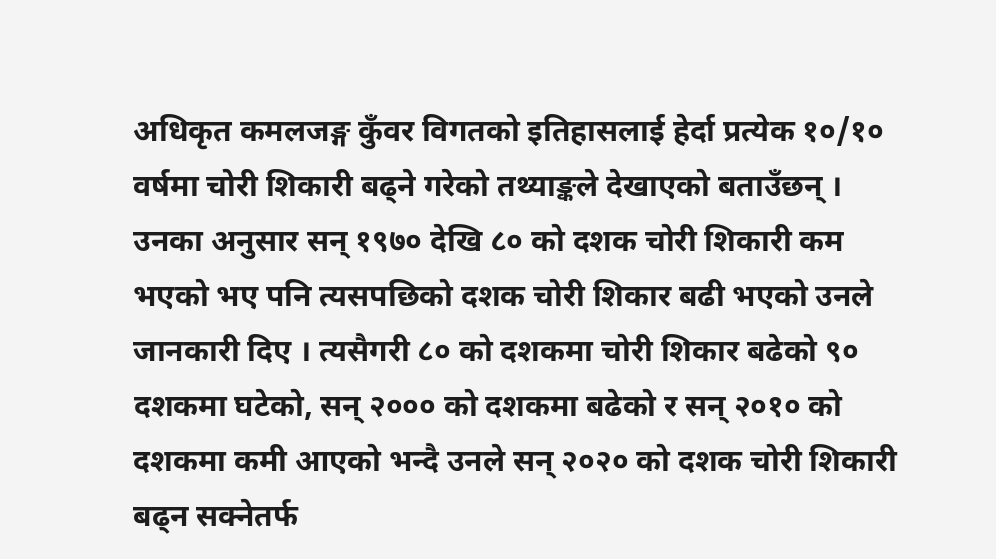अधिकृत कमलजङ्ग कुँवर विगतको इतिहासलाई हेर्दा प्रत्येक १०/१० वर्षमा चोरी शिकारी बढ्ने गरेको तथ्याङ्कले देखाएको बताउँछन् । उनका अनुसार सन् १९७० देखि ८० को दशक चोरी शिकारी कम भएको भए पनि त्यसपछिको दशक चोरी शिकार बढी भएको उनले जानकारी दिए । त्यसैगरी ८० को दशकमा चोरी शिकार बढेको ९० दशकमा घटेको, सन् २००० को दशकमा बढेको र सन् २०१० को दशकमा कमी आएको भन्दै उनले सन् २०२० को दशक चोरी शिकारी बढ्न सक्नेतर्फ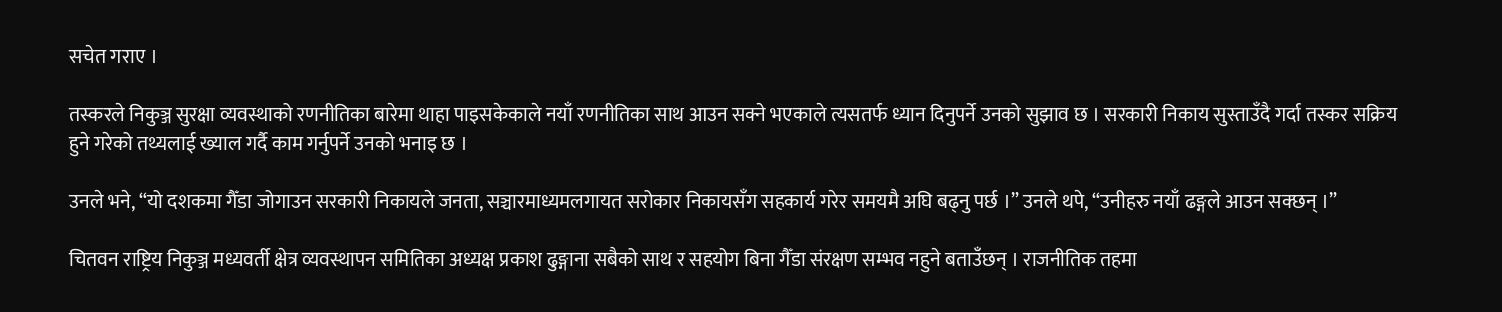सचेत गराए ।

तस्करले निकुञ्ज सुरक्षा व्यवस्थाको रणनीतिका बारेमा थाहा पाइसकेकाले नयाँ रणनीतिका साथ आउन सक्ने भएकाले त्यसतर्फ ध्यान दिनुपर्ने उनको सुझाव छ । सरकारी निकाय सुस्ताउँदै गर्दा तस्कर सक्रिय हुने गरेको तथ्यलाई ख्याल गर्दै काम गर्नुपर्ने उनको भनाइ छ ।

उनले भने, “यो दशकमा गैँडा जोगाउन सरकारी निकायले जनता, सञ्चारमाध्यमलगायत सरोकार निकायसँग सहकार्य गरेर समयमै अघि बढ्नु पर्छ ।” उनले थपे, “उनीहरु नयाँ ढङ्गले आउन सक्छन् ।”

चितवन राष्ट्रिय निकुञ्ज मध्यवर्ती क्षेत्र व्यवस्थापन समितिका अध्यक्ष प्रकाश ढुङ्गाना सबैको साथ र सहयोग बिना गैँडा संरक्षण सम्भव नहुने बताउँछन् । राजनीतिक तहमा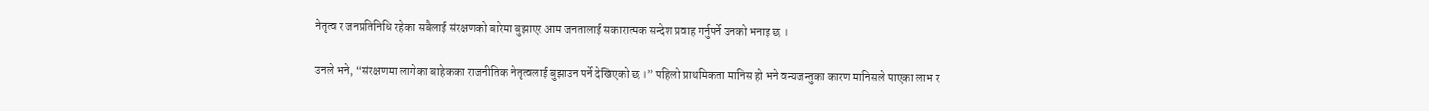नेतृत्व र जनप्रतिनिधि रहेका सबैलाई संरक्षणको बारेमा बुझाएर आम जनतालाई सकारात्मक सन्देश प्रवाह गर्नुपर्ने उनको भनाइ छ ।

उनले भने, “संरक्षणमा लागेका बाहेकका राजनीतिक नेतृत्वलाई बुझाउन पर्ने देखिएको छ ।” पहिलो प्राथमिकता मानिस हो भने वन्यजन्तुका कारण मानिसले पाएका लाभ र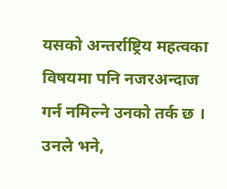यसको अन्तर्राष्ट्रिय महत्वका विषयमा पनि नजरअन्दाज गर्न नमिल्ने उनको तर्क छ । उनले भने,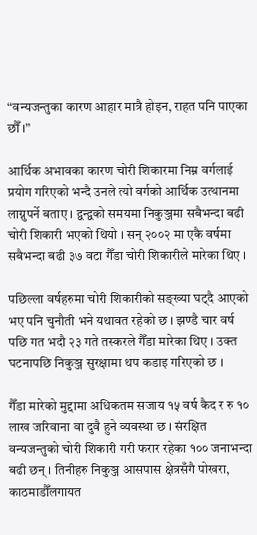“वन्यजन्तुका कारण आहार मात्रै होइन, राहत पनि पाएका छौँ ।”

आर्थिक अभावका कारण चोरी शिकारमा निम्न वर्गलाई प्रयोग गरिएको भन्दै उनले त्यो वर्गको आर्थिक उत्थानमा लाग्नुपर्ने बताए । द्वन्द्वको समयमा निकुञ्जमा सबैभन्दा बढी चोरी शिकारी भएको थियो । सन् २००२ मा एकै वर्षमा सबैभन्दा बढी ३७ वटा गैँडा चोरी शिकारीले मारेका थिए ।

पछिल्ला वर्षहरुमा चोरी शिकारीको सङ्ख्या घट्दै आएको भए पनि चुनौती भने यथावत रहेको छ । झण्डै चार वर्ष पछि गत भदौ २३ गते तस्करले गैँडा मारेका थिए । उक्त घटनापछि निकुञ्ज सुरक्षामा थप कडाइ गरिएको छ ।

गैँडा मारेको मुद्दामा अधिकतम सजाय १५ वर्ष कैद र रु १० लाख जरिवाना वा दुवै हुने व्यवस्था छ । संरक्षित वन्यजन्तुको चोरी शिकारी गरी फरार रहेका १०० जनाभन्दा बढी छन् । तिनीहरु निकुञ्ज आसपास क्षेत्रसँगै पोखरा, काठमाडौँलगायत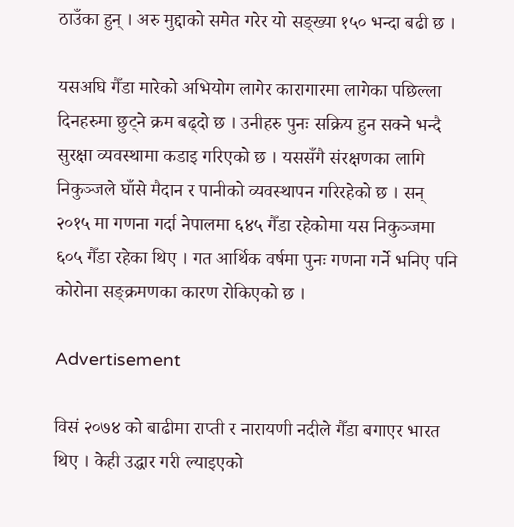ठाउँका हुन् । अरु मुद्दाको समेत गरेर यो सङ्ख्या १५० भन्दा बढी छ ।

यसअघि गैँडा मारेको अभियोग लागेर कारागारमा लागेका पछिल्ला दिनहरुमा छुट्ने क्रम बढ्दो छ । उनीहरु पुनः सक्रिय हुन सक्ने भन्दै सुरक्षा व्यवस्थामा कडाइ गरिएको छ । यससँगै संरक्षणका लागि निकुञ्जले घाँसे मैदान र पानीको व्यवस्थापन गरिरहेको छ । सन् २०१५ मा गणना गर्दा नेपालमा ६४५ गैँडा रहेकोमा यस निकुञ्जमा ६०५ गैँडा रहेका थिए । गत आर्थिक वर्षमा पुनः गणना गर्ने भनिए पनि कोरोना सङ्क्रमणका कारण रोकिएको छ ।

Advertisement

विसं २०७४ को बाढीमा राप्ती र नारायणी नदीले गैँडा बगाएर भारत थिए । केही उद्धार गरी ल्याइएको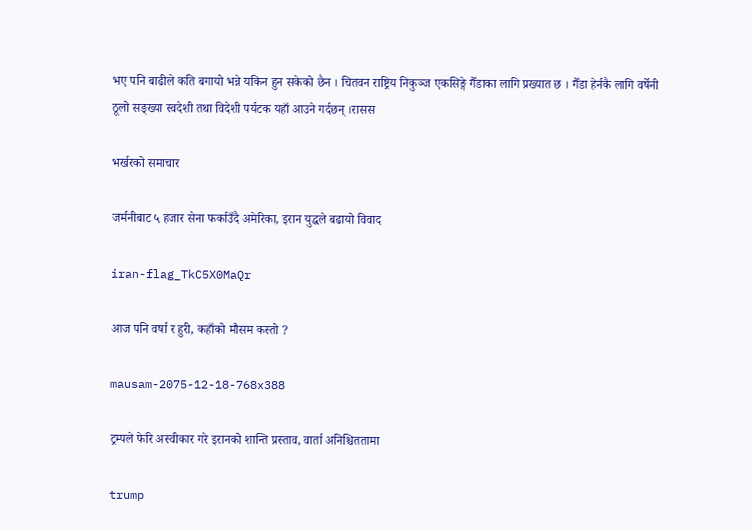भए पनि बाढीले कति बगायो भन्ने यकिन हुन सकेको छैन । चितवन राष्ट्रिय निकुञ्ज एकसिङ्गे गैँडाका लागि प्रख्यात छ । गैँडा हेर्नकै लागि वर्षेनी ठूलो सङ्ख्या स्वदेशी तथा विदेशी पर्यटक यहाँ आउने गर्दछन् ।रासस

भर्खरको समाचार

जर्मनीबाट ५ हजार सेना फर्काउँदै अमेरिका, इरान युद्धले बढायो विवाद

iran-flag_TkC5X0MaQr

आज पनि वर्षा र हुरी, कहाँको मौसम कस्तो ?

mausam-2075-12-18-768x388

ट्रम्पले फेरि अस्वीकार गरे इरानको शान्ति प्रस्ताव, वार्ता अनिश्चिततामा

trump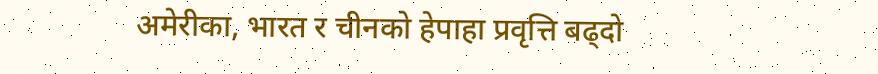अमेरीका, भारत र चीनको हेपाहा प्रवृत्ति बढ्दो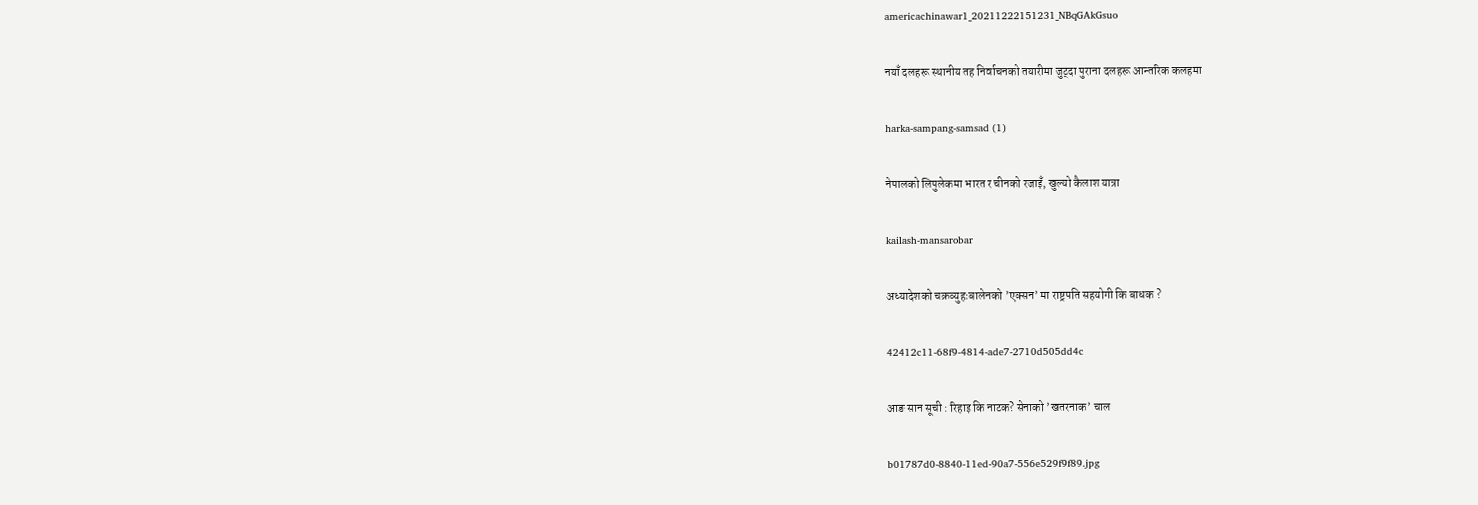americachinawar1_20211222151231_NBqGAkGsuo

नयाँ दलहरू स्थानीय तह निर्वाचनको तयारीमा जुट्दा पुराना दलहरू आन्तरिक कलहमा

harka-sampang-samsad (1)

नेपालको लिपुलेकमा भारत र चीनको रजाइँ, खुल्यो कैलाश यात्रा

kailash-mansarobar

अध्यादेशको चक्रव्युहःबालेनको ’एक्सन’ मा राष्ट्रपति सहयोगी कि बाधक ?

42412c11-68f9-4814-ade7-2710d505dd4c

आङ सान सूची : रिहाइ कि नाटक? सेनाको ’खतरनाक’ चाल

b01787d0-8840-11ed-90a7-556e529f9f89.jpg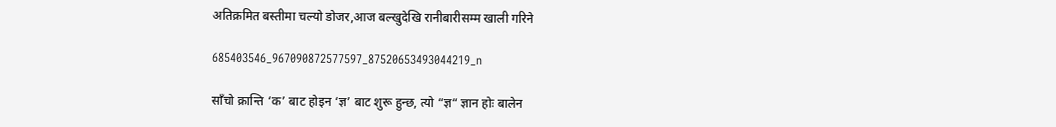अतिक्रमित बस्तीमा चल्यो डोजर,आज बल्खुदेखि रानीबारीसम्म खाली गरिने

685403546_967090872577597_87520653493044219_n

साँचो क्रान्ति ‘क’ बाट होइन ‘ज्ञ’ बाट शुरू हुन्छ, त्यो “ज्ञ“ ज्ञान होः बालेन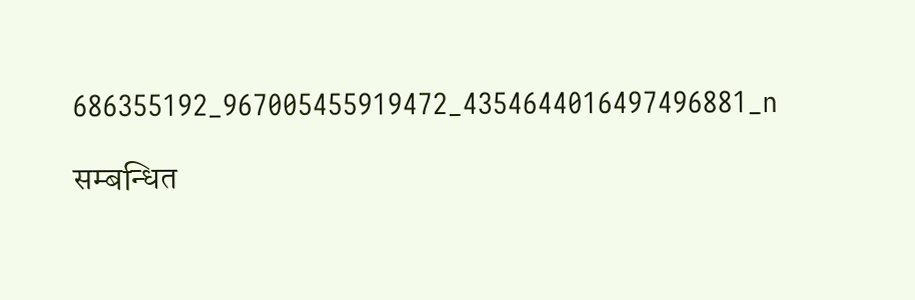686355192_967005455919472_4354644016497496881_n

सम्बन्धित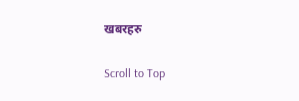खबरहरु

Scroll to Top